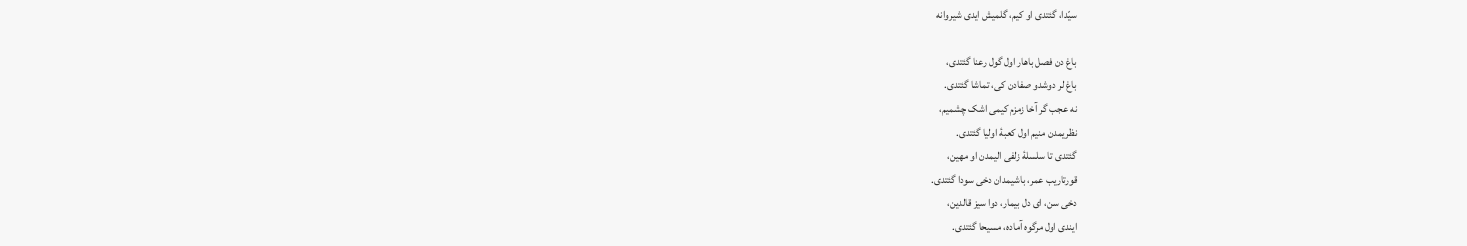سیّدا، گئتدی او کیم، گلمیش ایدی شیروانه

باغ دن فصل باهار اول گول رعنا گئتدی،
باغ لر دوشدو صفادن کی، تماشا گئتدی.
نه عجب گر آخا زمزم کیمی اشک چشمیم،
نظریمدن منیم اول کعبۀ اولیا گئتدی.
گئتدی تا سلسلۀ زلفی الیمدن او مهین،
قورتاریب عمر، باشیمدان دخی سودا گئتدی.
دخی سن، ای دل بیمار، دوا سیز قالدین،
ایندی اول مرگوه آماده، مسیحا گئتدی.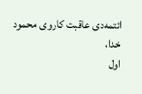ائتمه‌دی عاقبت کاروی محمود خدا،
اول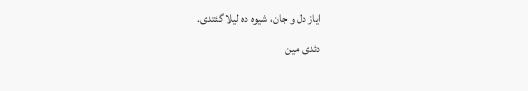ایاز دل و جان، شیوه ده لیلا گئتدی.
دئدی مین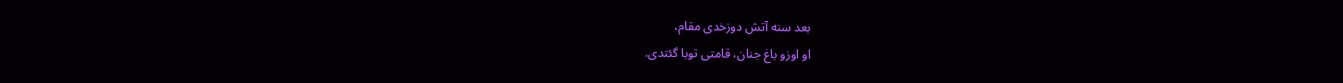بعد سنه آتش دوزخدی مقام،
او اوزو باغ جنان، قامتی توبا گئتدی.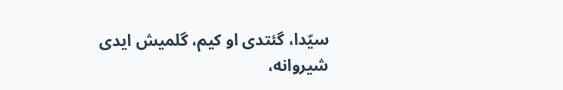سیّدا، گئتدی او کیم، گلمیش ایدی شیروانه،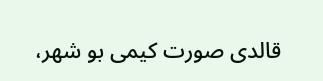قالدی صورت کیمی بو شهر،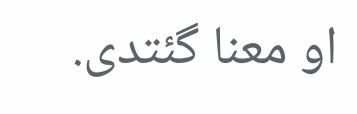او معنا گئتدی.